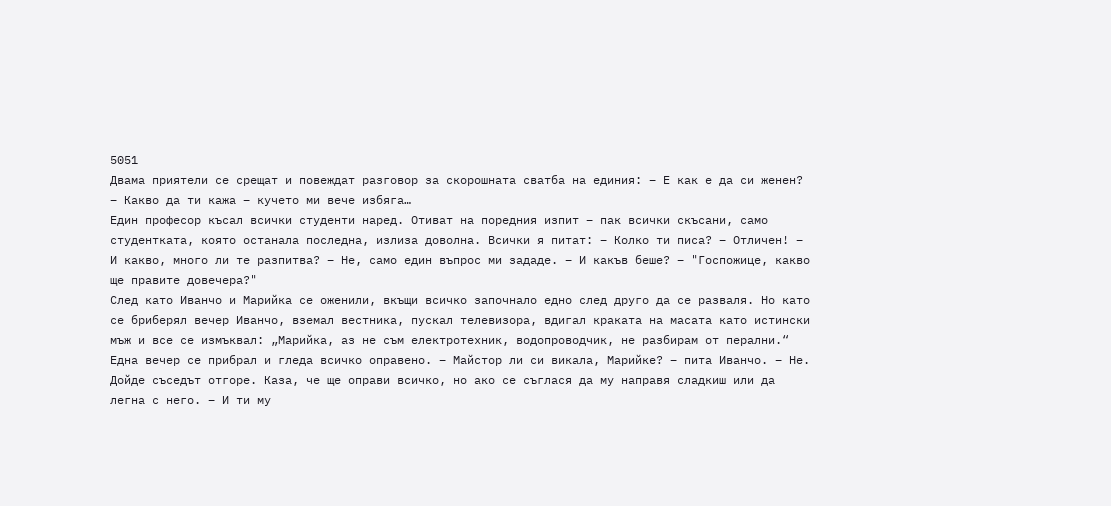5051
Двама приятели се срещат и повеждат разговор за скорошната сватба на единия: – Е как е да си женен? – Какво да ти кажа – кучето ми вече избяга…
Един професор късал всички студенти наред. Отиват на поредния изпит – пак всички скъсани, само студентката, която останала последна, излиза доволна. Всички я питат: – Колко ти писа? – Отличен! – И какво, много ли те разпитва? – Не, само един въпрос ми зададе. – И какъв беше? – "Госпожице, какво ще правите довечера?"
След като Иванчо и Марийка се оженили, вкъщи всичко започнало едно след друго да се разваля. Но като се бриберял вечер Иванчо, вземал вестника, пускал телевизора, вдигал краката на масата като истински мъж и все се измъквал: „Марийка, аз не съм електротехник, водопроводчик, не разбирам от перални.“ Една вечер се прибрал и гледа всичко оправено. – Майстор ли си викала, Марийке? – пита Иванчо. – Не. Дойде съседът отгоре. Каза, че ще оправи всичко, но ако се съглася да му направя сладкиш или да легна с него. – И ти му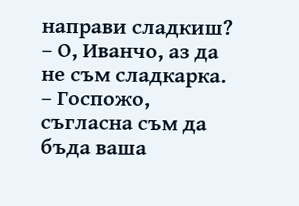направи сладкиш? – О, Иванчо, аз да не съм сладкарка.
– Госпожо, съгласна съм да бъда ваша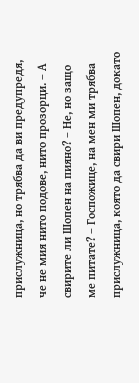прислужница, но трябва да ви предупредя, че не мия нито подове, нито прозорци. – А свирите ли Шопен на пияно? – Не, но защо ме питате? – Госпожице, на мен ми трябва прислужница, която да свири Шопен, докато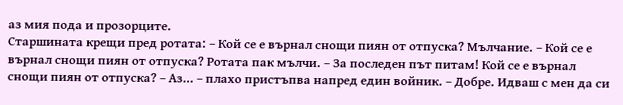аз мия пода и прозорците.
Старшината крещи пред ротата: – Кой се е върнал снощи пиян от отпуска? Мълчание. – Кой се е върнал снощи пиян от отпуска? Ротата пак мълчи. – За последен път питам! Кой се е върнал снощи пиян от отпуска? – Аз… – плахо пристъпва напред един войник. – Добре. Идваш с мен да си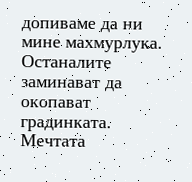допиваме да ни мине махмурлука. Останалите заминават да окопават градинката.
Мечтата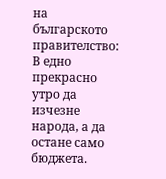на българското правителство: В едно прекрасно утро да изчезне народа, а да остане само бюджета.